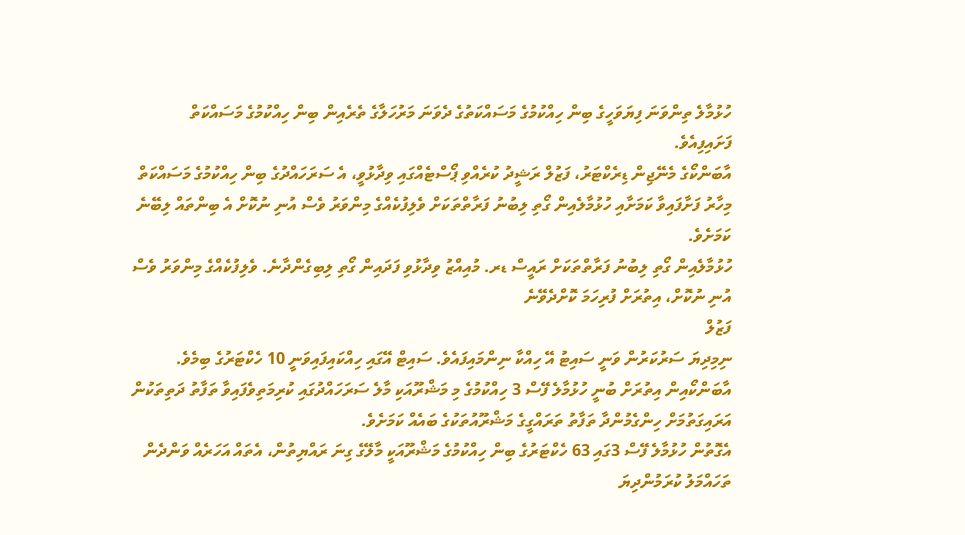ހުޅުމާލެ ތިންވަނަ ފިޔަވަހީގެ ބިން ހިއްކުމުގެ މަސައްކަތުގެ ދެވަނަ މަރުހަލާގެ ތެރެއިން ބިން ހިއްކުމުގެ މަސައްކަތް ފަށައިފިއެވެ.
އާބަންކޯގެ މެނޭޖިން ޑިރެކްޓަރު، ފަޒުލް ރަޝީދު ކުރެއްވި ޕޯސްޓެއްގައި ވިދާޅުވީ، އެ ސަރަހައްދުގެ ބިން ހިއްކުމުގެ މަސައްކަތް މިހާރު ފަށާފައިވާ ކަމަށާއި ހުޅުމާލެއިން ގޯތި ލިބުނު ފަރާތްތަކަށް ވެލިފުކެއްގެ މިންވަރު ވެސް އުނި ނުކޮށް އެ ބިންތައް ލިބޭނެ ކަމަށެވެ.
ހުޅުމާލެއިން ގޯތި ލިބުނު ފަރާތްތަކަށް ރައީސް ޑރ. މުއިއްޒު ވިދާޅުވި ފަދައިން ގޯތި ލިބިގެންދާނެ. ވެލިފުކެއްގެ މިންވަރު ވެސް އުނި ނުކޮށް، އިތުރަށް ފުރިހަމަ ކޮށްދެވޭނެ
ފަޒުލް
ނިމިދިޔަ ސަރުކަރުން ވަނީ ސައިޓު އޭ ހިއްކާ ނިންމައިފައެވެ. ސައިޓް އޭގައި ހިއްކައިފައިވަނީ 10 ހެކްޓަރުގެ ބިމެވެ.
އާބަންކޯއިން އިތުރަށް ބުނީ ހުޅުމާލެ ފޭސް 3 ހިއްކުމުގެ މި މަޝްރޫއަކި މާލެ ސަރަހައްދުގައި ކުރިމަތިވެފައިވާ ތަފާތު ދަތިތަކުން އަރައިގަތުމަށް ހިންގެމުންދާ ތަފާތު ތަރައްގީގެ މަޝްރޫއުތަކުގެ ބައެއް ކަމަށެވެ.
އެގޮތުން ހުޅުމާލެ ފޭސް 3ގައި 63 ހެކްޓަރުގެ ބިން ހިއްކުމުގެ މަޝްރޫއަކީ މާލޭގެ ގިނަ ރައްޔިތުން، އެތައް އަހަރެއް ވަންދެން ތަހައްމަލު ކުރަމުންދިޔަ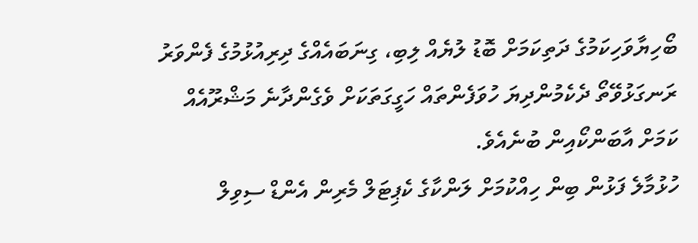ބޯހިޔާވަހިކަމުގެ ދަތިކަމަށް ބޮޑު ލުޔެއް ލިބި، ގިނަބައެއްގެ ދިރިއުޅުމުގެ ފެންވަރު ރަނގަޅުވޭތޯ ދެކެމުންދިޔަ ހުވަފެންތައް ހަގީގަތަކަށް ވެގެންދާނެ މަޝްރޫއެއް ކަމަށް އާބަންކޯއިން ބުނެއެވެ.
ހުޅުމާލެ ފަޅުން ބިން ހިއްކުމަށް ލަންކާގެ ކެޕިޓަލް މެރިން އެންޑް ސިވިލް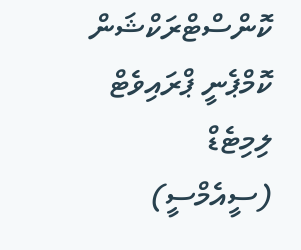ކޮންސްޓްރަކްޝަން ކޮމްޕެނީ ޕްރައިވެޓް ލިމިޓެޑް (ސީއެމްސީ)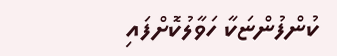ކުންފުންޏަކާ ހަވާލުކޮށްފައި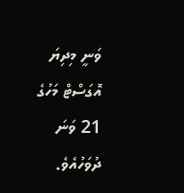ވަނީ މިދިޔަ އޮގަސްޓް މަހުގެ 21 ވަނަ ދުވަހުއެވެ.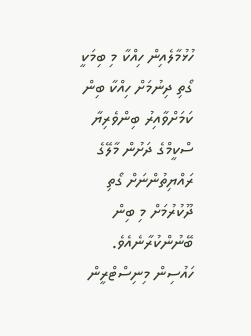ހުޅުމާލެއިން ހިއްކާ މި ބިމަކީ ގޯތި ދިނުމަށް ހިއްކާ ބިން ކަމަށްވާއިރު ބިންވެރިޔާ ސްކީމްގެ ދަށުން މާލޭގެ ރައްޔިތުންނަށް ގޯތި ދޫކުރުމަށް މި ބިން ބޭނުންކުރާނެއެވެ. ހައުސިން މިނިސްޓްރީން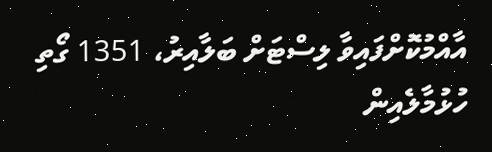އާއްމުކޮށްފައިވާ ލިސްޓަށް ބަލާއިރު، 1351 ގޯތި ހުޅުމާލެއިން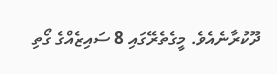ދޫކުރާނެއެވެ. މީގެތެރޭގައި 8 ސައިޒެއްގެ ގޯތި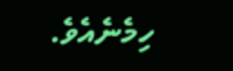ހިމެނެއެވެ.